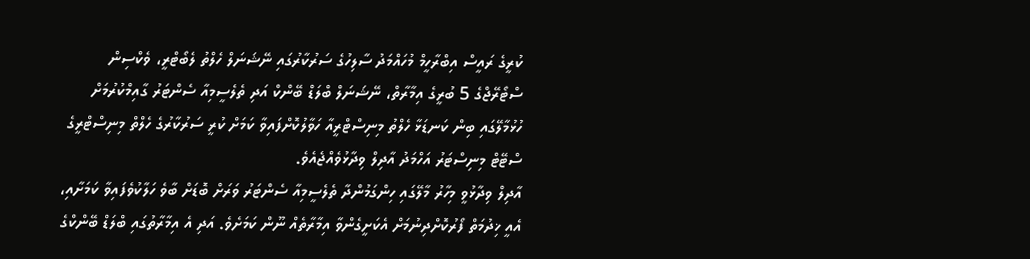ކުރީގެ ރައީސް އިބްރާހީމް މުހައްމަދު ސާލިހުގެ ސަރުކާރުގައި ނޭޝަނަލް ހެލްތު ލެބޯޓްރީ، ވެކްސިން ސްޓޯރޭޖްގެ 5 ބުރީގެ އިމާރާތް، ނޭޝަނަލް ބްލަޑް ބޭންކް އަދި ތެލެސީމިއާ ސެންޓަރު ގާއިމްކުރުމަށް ހުޅުމާލޭގައި ބިން ކަނޑަޅާ ހެލްތު މިނިސްޓްރީއާ ހަވާލުކޮށްފައިވާ ކަމަށް ކުރީ ސަރުކާރުގެ ހެލްތް މިނިސްޓްރީގެ ސްޓޭޓް މިނިސްޓަރު އަހްމަދު އާދިލް ވިދާޅުވެއްޖެއެވެ.
އާދިލް ވިދާޅުވީ މިހާރު މާލޭގައި ހިންގަމުންދާ ތެލެސީމިއާ ސެންޓަރު ވަރަށް ބޮޑަށް ބާވެ ހަލާކުވެފައިވާ ކަމަށާއި، އެއީ ޚިދުމަތް ފޯރުކޮށްދިނުމަށް އެކަށީގެންވާ އިމާރާތެއް ނޫން ކަމަށެވެ. އަދި އެ އިމާރާތުގައި ބްލަޑް ބޭންކްގެ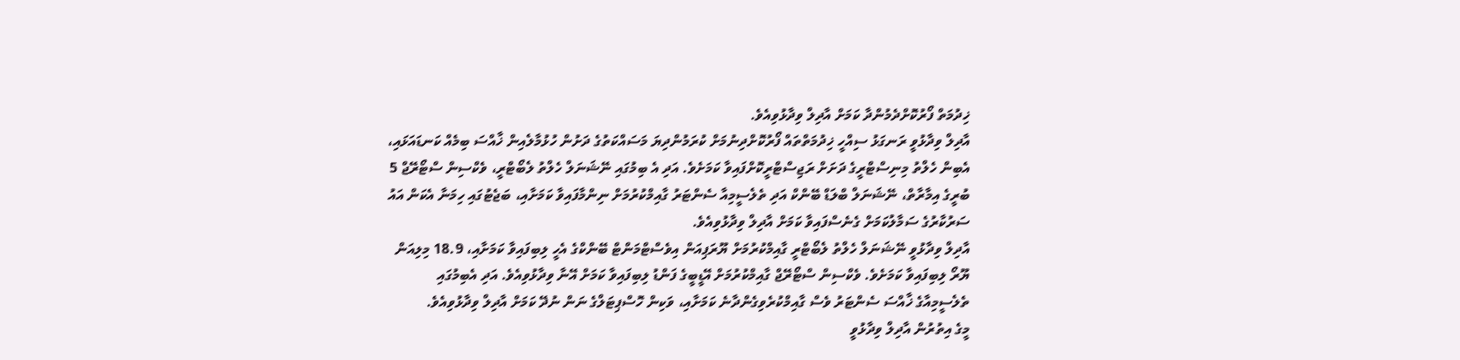ޚިދުމަތް ފޯރުކޮށްދެމުންދާ ކަމަށް އާދިލް ވިދާޅުވިއެވެ.
އާދިލް ވިދާޅުވީ ރަނގަޅު ސިއްހީ ޚިދުމަތްތައް ފޯރުކޮށްދިނުމަށް ކުރަމުންދިޔަ މަސައްކަތުގެ ދަށުން ހުޅުމާލެއިން ޚާއްސަ ބިމެއް ކަނޑައަޅައި، އެބިން ހެލްތު މިނިސްޓްރީގެ ދަށަށް ރަޖިސްޓްރީކޮށްފައިވާ ކަމަށެވެ. އަދި އެ ބިމުގައި ނޭޝަނަލް ހެލްތު ލެބޯޓްރީ، ވެކްސިން ސްޓޯރޭޖް 5 ބުރީގެ އިމާރާތް، ނޭޝަނަލް ބްލަޑް ބޭންކް އަދި ތެލެސީމިއާ ސެންޓަރު ގާއިމްކުރުމަށް ނިންމާފައިވާ ކަމަށާއި، ބަޖެޓުގައި ހިމަނާ އެކަން އައު ސަރުކާރުގެ ސަމާލުކަމަށް ގެނެސްފައިވާ ކަމަށް އާދިލް ވިދާޅުވިއެވެ.
އާދިލް ވިދާޅުވީ ނޭޝަނަލް ހެލްތު ލެބޯޓްރީ ގާއިމްކުރުމަށް ޔޫރަޕިއަން އިވެސްޓްމަންޓް ބޭންކްގެ އެހީ ލިބިފައިވާ ކަމަށާއި، 18.9 މިލިއަން ޔޫރޯ ލިބިފައިވާ ކަމަށެވެ. ވެކްސިން ސްޓޯރޭޖް ގާއިމްކުރުމަށް އޭޑީބީގެ ފަންޑު ލިބިފައިވާ ކަމަށް އޭނާ ވިދާޅުވިއެވެ. އަދި އެބިމުގައި ތެލެސީމިއާގެ ޚާއްސަ ސެންޓަރު ވެސް ގާއިމްކުރެވިގެންދާނެ ކަމަށާއި، ވަކިން ހޮސްޕިޓަލްގެ ނަން ނުދޭ ކަމަށް އާދިލް ވިދާޅުވިއެވެ.
މީގެ އިތުރުން އާދިލް ވިދާޅުވީ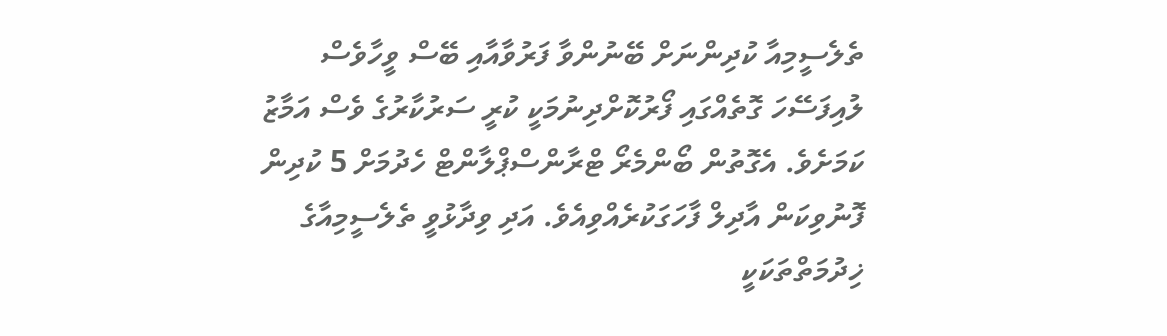ތެލެސީމިއާ ކުދިންނަށް ބޭނުންވާ ފަރުވާއާއި ބޭސް ވީހާވެސް ލުއިފަސޭހަ ގޮތެއްގައި ފޯރުކޮށްދިނުމަކީ ކުރީ ސަރުކާރުގެ ވެސް އަމާޒު ކަމަށެވެ. އެގޮތުން ބޯންމެރޯ ޓްރާންސްޕްލާންޓް ހެދުމަށް 5 ކުދިން ފޮނުވިކަން އާދިލް ފާހަގަކުރެއްވިއެވެ. އަދި ވިދާޅުވީ ތެލެސީމިއާގެ ޚިދުމަތްތަކަކީ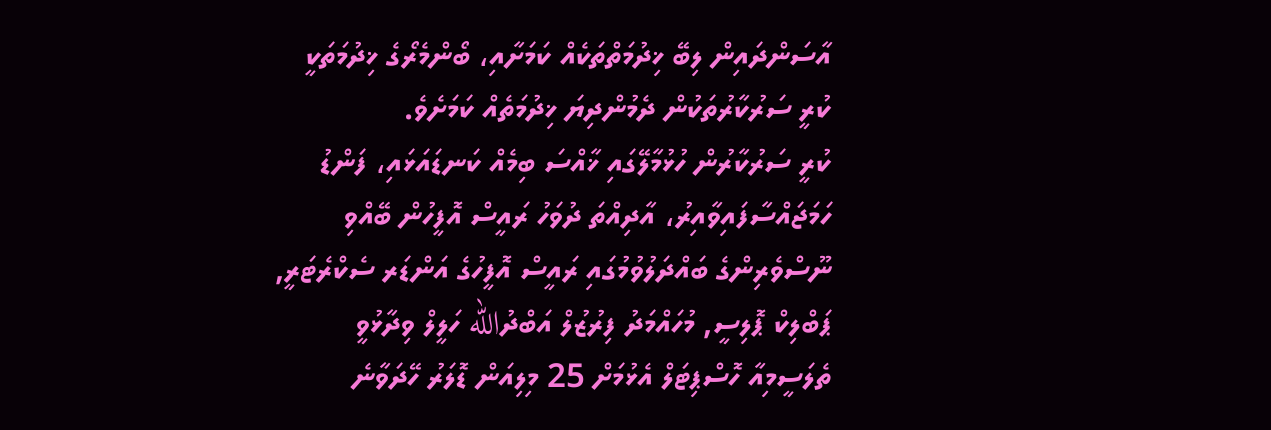އާސަންދައިން ލިބޭ ޚިދުމަތްތަކެއް ކަމަށާއި، ބޯންމެރޯގެ ޚިދުމަތަކީ ކުރީ ސަރުކާރުތަކުން ދެމުންދިޔަ ޚިދުމަތެއް ކަމަށެވެ.
ކުރީ ސަރުކާރުން ހުޅުމާލޭގައި ޚާއްސަ ބިމެއް ކަނޑައަޅައި، ފަންޑު ހަމަޖައްސާފައިވާއިރު، އާދިއްތަ ދުވަހު ރައީސް އޮފީހުން ބޭއްވި ނޫސްވެރިންގެ ބައްދަލުވުމުގައި ރައީސް އޮފީހުގެ އަންޑަރ ސެކްރެޓަރީ, ޕަބްލިކް ޕޮލިސީ, މުހައްމަދު ފިރުޒުލް އަބްދުالله ހަލީލް ވިދާޅުވީ ތެލަސީމިއާ ހޮސްޕިޓަލް އެޅުމަށް 25 މިލިއަން ޑޮލަރު ހޭދަވާނެ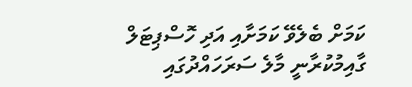ކަމަށް ބެލެވޭ ކަމަށާއި އަދި ހޮސްޕިޓަލް ގާއިމުކުރާނީ މާލެ ސަރަހައްދުގައި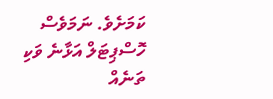ކަމަށެވެ. ނަމަވެސް ހޮސްޕިޓަލް އަޅާނެ ވަކި ތަނެއް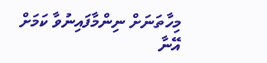މިހާތަނަށް ނިންމާފައިނުވާ ކަމަށް އޭނާ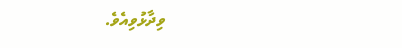ވިދާޅުވިއެވެ.